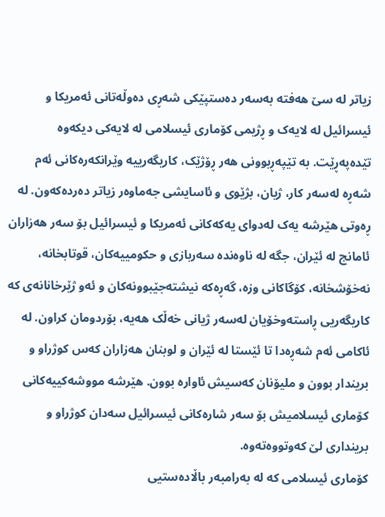زیاتر لە سێ هەفتە بەسەر دەستپێکی شەڕی دەوڵەتانی ئەمریکا و ئیسرائیل لە لایەک و ڕژیمی کۆماری ئیسلامی لە لایەکی دیکەوە تێدەپەڕێت. بە تێپەڕبوونی هەر ڕۆژێک، کاریگەرییە وێرانکەرەکانی ئەم شەڕە لەسەر کار، ژیان، بژێوی و ئاسایشی جەماوەر زیاتر دەردەکەون. لە ڕەوتی هێرشە یەک لەدوای یەکەکانی ئەمریکا و ئیسرائیل بۆ سەر هەزاران ئامانج لە ئێران، جگە لە ناوەندە سەربازی و حکومییەکان، قوتابخانە، نەخۆشخانە، کۆگاکانی وزە، گەڕەکە نیشتەجێبوونەکان و ئەو ژێرخانانەی کە کاریگەریی ڕاستەوخۆیان لەسەر ژیانی خەڵک هەیە، بۆردومان کراون. لە ئاکامی ئەم شەڕەدا تا ئێستا لە ئێران و لوبنان هەزاران کەس کوژراو و بریندار بوون و ملیۆنان کەسیش ئاوارە بوون. هێرشە مووشەکییەکانی کۆماری ئیسلامیش بۆ سەر شارەکانی ئیسرائیل سەدان کوژراو و برینداری لێ کەوتووەتەوە.
کۆماری ئیسلامی کە لە بەرامبەر باڵادەستیی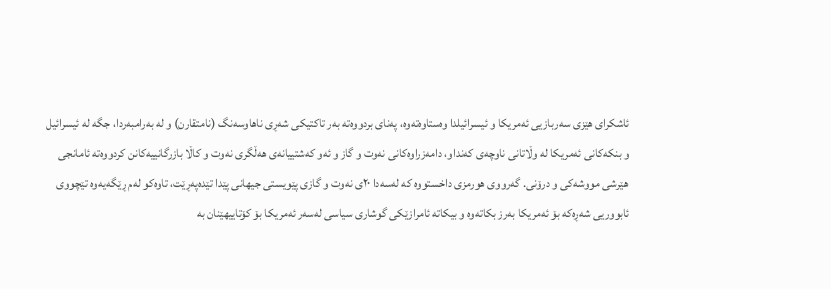ئاشکرای هێزی سەربازیی ئەمریکا و ئیسرائیلدا وەستاوەتەوە، پەنای بردووەتە بەر تاکتیکی شەڕی ناهاوسەنگ (نامتقارن) و لە بەرامبەردا، جگە لە ئیسرائیل و بنکەکانی ئەمریکا لە وڵاتانی ناوچەی کەنداو، دامەزراوەکانی نەوت و گاز و ئەو کەشتییانەی هەڵگری نەوت و کاڵا بازرگانییەکانن کردووەتە ئامانجی هێرشی مووشەکی و درۆنی. گەرووی هورمزی داخستووە کە لەسەدا ٢٠ی نەوت و گازی پێویستی جیهانی پێدا تێدەپەڕێت، تاوەکو لەم ڕێگەیەوە تێچووی ئابووریی شەڕەکە بۆ ئەمریکا بەرز بکاتەوە و بیکاتە ئامرازێکی گوشاری سیاسی لەسەر ئەمریکا بۆ کۆتاییهێنان بە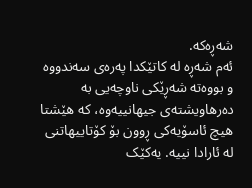شەڕەکە.
ئەم شەڕە لە کاتێکدا پەرەی سەندووە و بووەتە شەڕێکی ناوچەیی بە دەرهاویشتەی جیهانییەوە، کە هێشتا هیچ ئاسۆیەکی ڕوون بۆ کۆتاییهاتنی لە ئارادا نییە. یەکێک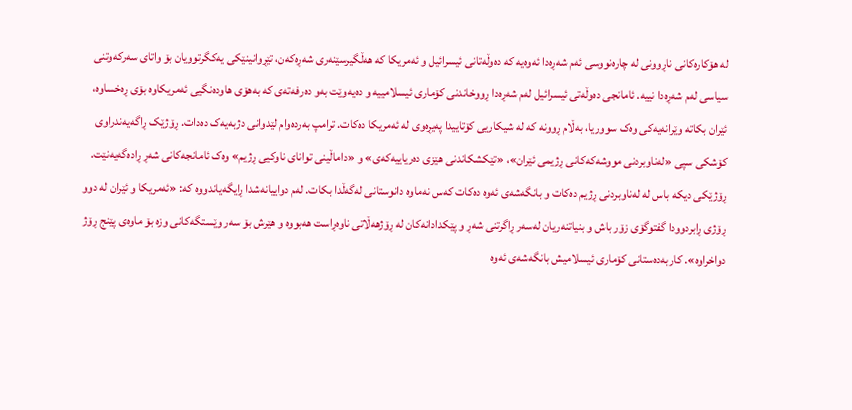لە هۆکارەکانی ناڕوونی لە چارەنووسی ئەم شەڕەدا ئەوەیە کە دەوڵەتانی ئیسرائیل و ئەمریکا کە هەڵگیرسێنەری شەڕەکەن، تێڕوانینێکی یەکگرتوویان بۆ واتای سەرکەوتنی سیاسی لەم شەڕەدا نییە. ئامانجی دەوڵەتی ئیسرائیل لەم شەڕەدا ڕووخاندنی کۆماری ئیسلامییە و دەیەوێت بەو دەرفەتەی کە بەهۆی هاودەنگیی ئەمریکاوە بۆی ڕەخساوە، ئێران بکاتە وێرانەیەکی وەک سووریا، بەڵام ڕوونە کە لە شیکاریی کۆتاییدا پەیڕەوی لە ئەمریکا دەکات. ترامپ بەردەوام لێدوانی دژبەیەک دەدات. ڕۆژێک ڕاگەیەندراوی کۆشکی سپی «لەناوبردنی مووشەکەکانی ڕژیمی ئێران»، «تێکشکاندنی هێزی دەریاییەکەی» و «داماڵینی توانای ناوکیی ڕژیم» وەک ئامانجەکانی شەڕ ڕادەگەیەنێت. ڕۆژێکی دیکە باس لە لەناوبردنی ڕژیم دەکات و بانگەشەی ئەوە دەکات کەس نەماوە دانوستانی لەگەڵدا بکات. لەم دواییانەشدا ڕایگەیاندووە کە: «ئەمریکا و ئێران لە دوو ڕۆژی ڕابردوودا گفتوگۆی زۆر باش و بنیاتنەریان لەسەر ڕاگرتنی شەڕ و پێکدادانەکان لە ڕۆژهەڵاتی ناوەڕاست هەبووە و هێرش بۆ سەر وێستگەکانی وزە بۆ ماوەی پێنج ڕۆژ دواخراوە». کاربەدەستانی کۆماری ئیسلامیش بانگەشەی ئەوە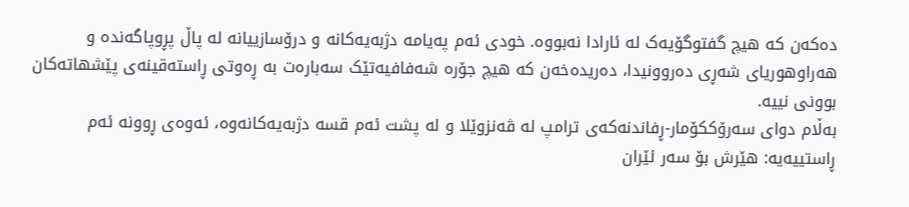دەکەن کە هیچ گفتوگۆیەک لە ئارادا نەبووە. خودی ئەم پەیامە دژبەیەکانە و درۆسازییانە لە پاڵ پڕوپاگەندە و هەراوهوریای شەڕی دەروونیدا، دەریدەخەن کە هیچ جۆرە شەفافیەتێک سەبارەت بە ڕەوتی ڕاستەقینەی پێشهاتەکان بوونی نییە.
بەڵام دوای سەرۆککۆمار-ڕفاندنەکەی ترامپ لە ڤەنزوێلا و لە پشت ئەم قسە دژبەیەکانەوە، ئەوەی ڕوونە ئەم ڕاستییەیە: هێرش بۆ سەر ئێران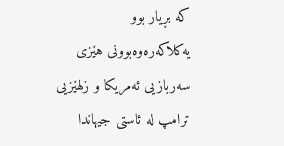کە بڕیار بوو یەکلاکەرەوەبوونی هێزی سەربازیی ئەمریکا و زلهێزیی ترامپ لە ئاستی جیهاندا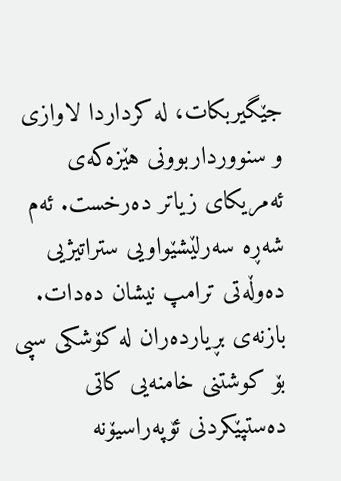جێگیربکات، لە کرداردا لاوازی و سنوورداربوونی هێزەکەی ئەمریکای زیاتر دەرخست. ئەم شەڕە سەرلێشێواویی ستراتیژیی دەوڵەتی ترامپ نیشان دەدات. بازنەی بڕیاردەران لە کۆشکی سپی بۆ کوشتنی خامنەیی کاتی دەستپێکردنی ئۆپەراسیۆنە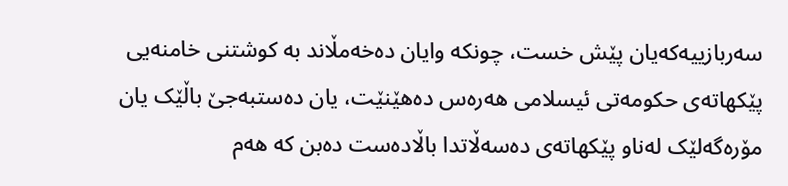سەربازییەکەیان پێش خست، چونکە وایان دەخەمڵاند بە کوشتنی خامنەیی پێکهاتەی حکومەتی ئیسلامی هەرەس دەهێنێت، یان دەستبەجێ باڵێک یان مۆرەگەلێک لەناو پێکهاتەی دەسەڵاتدا باڵادەست دەبن کە هەم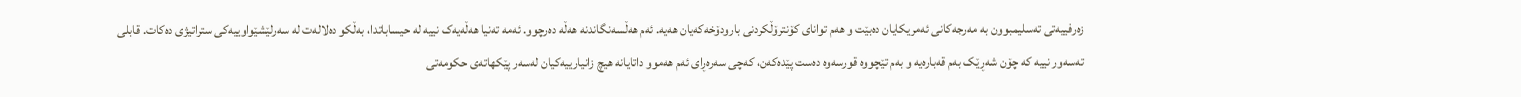زەرفییەتی تەسلیمبوون بە مەرجەکانی ئەمریکایان دەبێت و هەم توانای کۆنترۆڵکردنی بارودۆخەکەیان هەیە. ئەم هەڵسەنگاندنە هەڵە دەرچوو. ئەمە تەنیا هەڵەیەک نییە لە حیساباتدا، بەڵکو دەلالەت لە سەرلێشێواوییەکی ستراتیژی دەکات. قابلی تەسەور نییە کە چۆن شەڕێک بەم قەبارەیە و بەم تێچووە قورسەوە دەست پێدەکەن، کەچی سەرەڕای ئەم هەموو داتایانە هیچ زانیارییەکیان لەسەر پێکهاتەی حکومەتی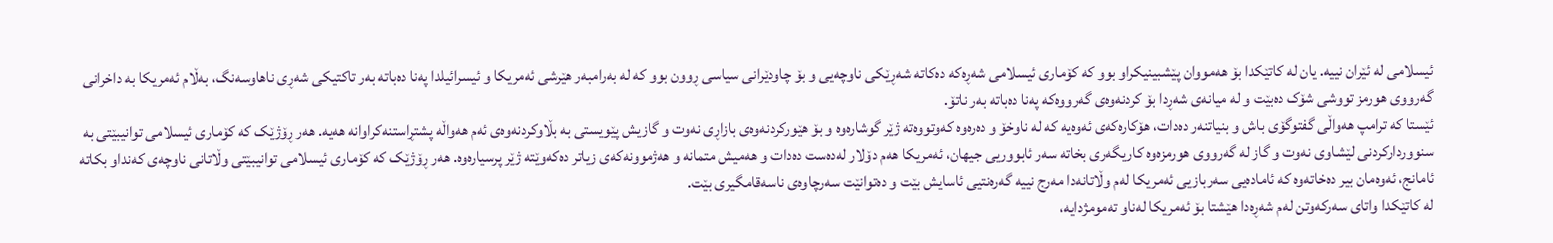ئیسلامی لە ئێران نییە. یان لە کاتێکدا بۆ هەمووان پێشبینیکراو بوو کە کۆماری ئیسلامی شەڕەکە دەکاتە شەڕێکی ناوچەیی و بۆ چاودێرانی سیاسی ڕوون بوو کە لە بەرامبەر هێرشی ئەمریکا و ئیسرائیلدا پەنا دەباتە بەر تاکتیکی شەڕی ناهاوسەنگ، بەڵام ئەمریکا بە داخرانی گەرووی هورمز تووشی شۆک دەبێت و لە میانەی شەڕدا بۆ کردنەوەی گەرووەکە پەنا دەباتە بەر ناتۆ.
ئێستا کە ترامپ هەواڵی گفتوگۆی باش و بنیاتنەر دەدات، هۆکارەکەی ئەوەیە کە لە ناوخۆ و دەرەوە کەوتووەتە ژێر گوشارەوە و بۆ هێورکردنەوەی بازاڕی نەوت و گازیش پێویستی بە بڵاوکردنەوەی ئەم هەواڵە پشتڕاستنەکراوانە هەیە. هەر ڕۆژێک کە کۆماری ئیسلامی توانیبێتی بە سنووردارکردنی لێشاوی نەوت و گاز لە گەرووی هورمزەوە کاریگەری بخاتە سەر ئابووریی جیهان، ئەمریکا هەم دۆلار لەدەست دەدات و هەمیش متمانە و هەژموونەکەی زیاتر دەکەوێتە ژێر پرسیارەوە. هەر ڕۆژێک کە کۆماری ئیسلامی توانیبێتی وڵاتانی ناوچەی کەنداو بکاتە ئامانج، ئەوەمان بیر دەخاتەوە کە ئامادەیی سەربازیی ئەمریکا لەم وڵاتانەدا مەرج نییە گەرەنتیی ئاسایش بێت و دەتوانێت سەرچاوەی ناسەقامگیری بێت.
لە کاتێکدا واتای سەرکەوتن لەم شەڕەدا هێشتا بۆ ئەمریکا لەناو تەمومژدایە،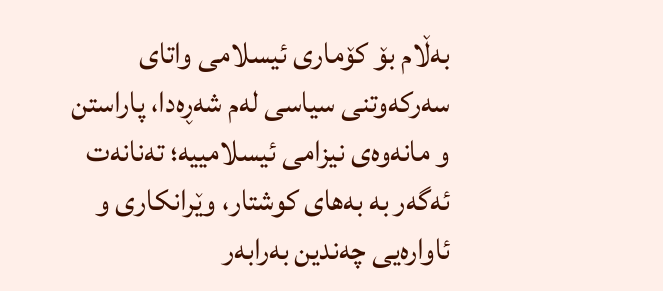بەڵام بۆ کۆماری ئیسلامی واتای سەرکەوتنی سیاسی لەم شەڕەدا، پاراستن و مانەوەی نیزامی ئیسلامییە؛ تەنانەت ئەگەر بە بەهای کوشتار، وێرانکاری و ئاوارەیی چەندین بەرابەر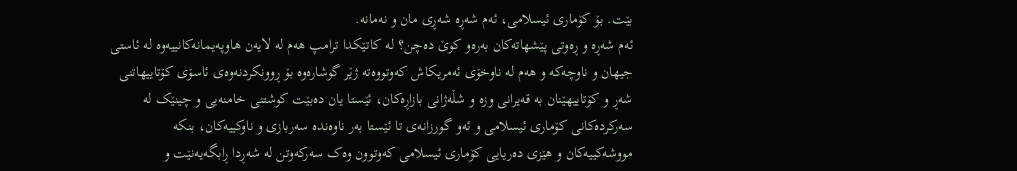بێت. بۆ کۆماری ئیسلامی، ئەم شەڕە شەڕی مان و نەمانە.
ئەم شەڕە و ڕەوتی پێشهاتەکان بەرەو کوێ دەچن؟ لە کاتێکدا ترامپ هەم لە لایەن هاوپەیمانەکانییەوە لە ئاستی جیهان و ناوچەکە و هەم لە ناوخۆی ئەمریکاش کەوتووەتە ژێر گوشارەوە بۆ ڕوونکردنەوەی ئاسۆی کۆتاییهاتنی شەڕ و کۆتاییهێنان بە قەیرانی وزە و شڵەژانی بازاڕەکان، ئێستا یان دەبێت کوشتنی خامنەیی و چینێک لە سەرکردەکانی کۆماری ئیسلامی و ئەو گورزانەی تا ئێستا بەر ناوەندە سەربازی و ناوکییەکان، بنکە مووشەکییەکان و هێزی دەریایی کۆماری ئیسلامی کەوتوون وەک سەرکەوتن لە شەڕدا ڕابگەیەنێت و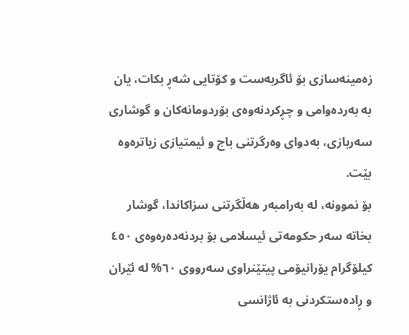زەمینەسازی بۆ ئاگربەست و کۆتایی شەڕ بکات، یان بە بەردەوامی و چڕکردنەوەی بۆردومانەکان و گوشاری سەربازی، بەدوای وەرگرتنی باج و ئیمتیازی زیاترەوە بێت.
بۆ نموونە، لە بەرامبەر هەڵگرتنی سزاکاندا، گوشار بخاتە سەر حکومەتی ئیسلامی بۆ بردنەدەرەوەی ٤٥٠ کیلۆگرام یۆرانیۆمی پیتێنراوی سەرووی ٦٠% لە ئێران و ڕادەستکردنی بە ئاژانسی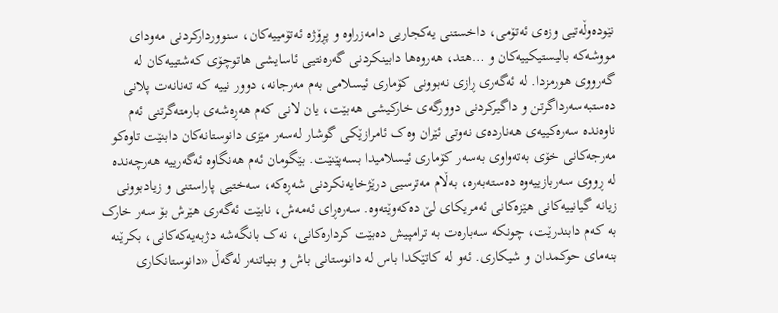نێودەوڵەتیی وزەی ئەتۆمی، داخستنی یەکجاریی دامەزراوە و پڕۆژە ئەتۆمییەکان، سنووردارکردنی مەودای مووشەکە بالیستیکییەکان و …هتد، هەروەها دابینکردنی گەرەنتیی ئاسایشی هاتوچۆی کەشتییەکان لە گەرووی هورمزدا. لە ئەگەری ڕازی نەبوونی کۆماری ئیسلامی بەم مەرجانە، دوور نییە کە تەنانەت پلانی دەستبەسەرداگرتن و داگیرکردنی دوورگەی خارکیشی هەبێت، یان لانی کەم هەڕەشەی بارمتەگرتنی ئەم ناوەندە سەرەکییەی هەناردەی نەوتی ئێران وەک ئامرازێکی گوشار لەسەر مێزی دانوستانەکان دابنێت تاوەکو مەرجەکانی خۆی بەتەواوی بەسەر کۆماری ئیسلامیدا بسەپێنێت. بێگومان ئەم هەنگاوە ئەگەرییە هەرچەندە لە ڕووی سەربازییەوە دەستەبەرە، بەڵام مەترسیی درێژخایەنکردنی شەڕەکە، سەختیی پاراستنی و زیادبوونی زیانە گیانییەکانی هێزەکانی ئەمریکای لێ دەکەوێتەوە. سەرەڕای ئەمەش، نابێت ئەگەری هێرش بۆ سەر خارک بە کەم دابندرێت، چونکە سەبارەت بە ترامپیش دەبێت کردارەکانی، نەک بانگەشە دژبەیەکەکانی، بکرێنە بنەمای حوکمدان و شیکاری. ئەو لە کاتێکدا باس لە دانوستانی باش و بنیاتنەر لەگەڵ «دانوستانکاری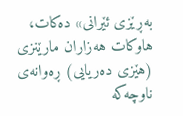بەڕێزی ئێرانی» دەکات، هاوکات هەزاران مارێنزی (هێزی دەریایی) ڕەوانەی ناوچەکە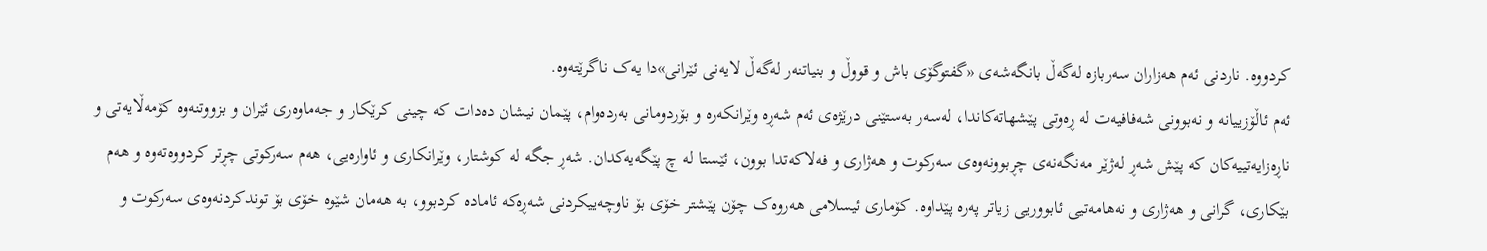کردووە. ناردنی ئەم هەزاران سەربازە لەگەڵ بانگەشەی «گفتوگۆی باش و قووڵ و بنیاتنەر لەگەڵ لایەنی ئێرانی»دا یەک ناگرێتەوە.
ئەم ئاڵۆزییانە و نەبوونی شەفافیەت لە ڕەوتی پێشهاتەکاندا، لەسەر بەستێنی درێژەی ئەم شەڕە وێرانکەرە و بۆردومانی بەردەوام، پێمان نیشان دەدات کە چینی کرێکار و جەماوەری ئێران و بزووتنەوە کۆمەڵایەتی و ناڕەزایەتییەکان کە پێش شەڕ لەژێر مەنگەنەی چڕبوونەوەی سەرکوت و هەژاری و فەلاکەتدا بوون، ئێستا لە چ پێگەیەکدان. شەڕ جگە لە کوشتار، وێرانکاری و ئاوارەیی، هەم سەرکوتی چڕتر کردووەتەوە و هەم بێکاری، گرانی و هەژاری و نەهامەتیی ئابووریی زیاتر پەرە پێداوە. کۆماری ئیسلامی هەروەک چۆن پێشتر خۆی بۆ ناوچەییکردنی شەڕەکە ئامادە کردبوو، بە هەمان شێوە خۆی بۆ توندکردنەوەی سەرکوت و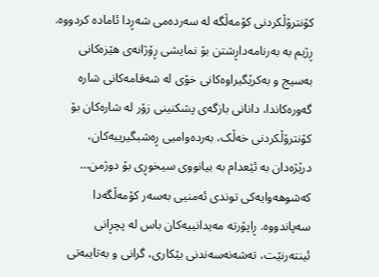کۆنترۆڵکردنی کۆمەڵگە لە سەردەمی شەڕدا ئامادە کردووە. ڕژیم بە بەرنامەداڕشتن بۆ نمایشی ڕۆژانەی هێزەکانی بەسیج و بەکرێگیراوەکانی خۆی لە شەقامەکانی شارە گەورەکاندا، دانانی بازگەی پشکنینی زۆر لە شارەکان بۆ کۆنترۆڵکردنی خەڵک، بەردەوامیی ڕەشبگیرییەکان، درێژەدان بە ئێعدام بە بیانووی سیخوڕی بۆ دوژمن… کەشوهەوایەکی توندی ئەمنیی بەسەر کۆمەڵگەدا سەپاندووە. ڕاپۆرتە مەیدانییەکان باس لە پچڕانی ئینتەرنێت، تەشەنەسەندنی بێکاری، گرانی و بەتایبەتی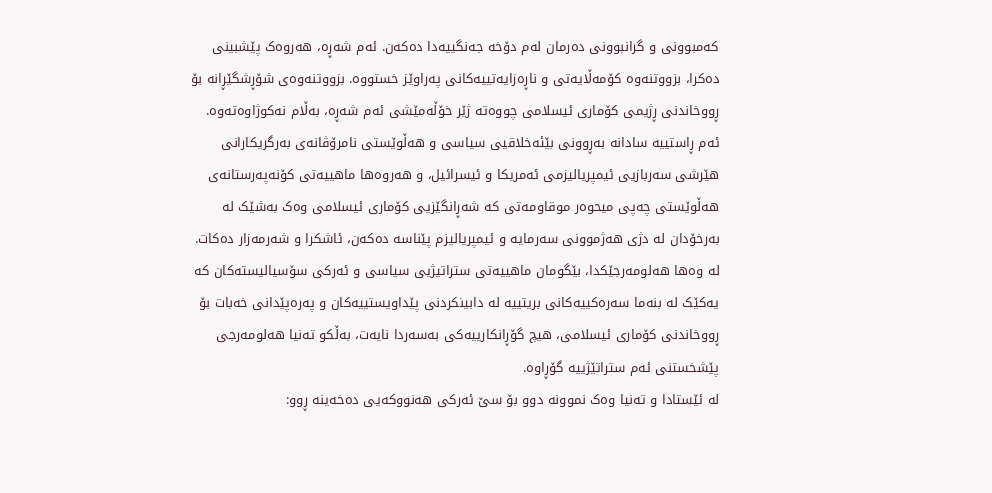کەمبوونی و گرانبوونی دەرمان لەم دۆخە جەنگییەدا دەکەن. ئەم شەڕە، هەروەک پێشبینی دەکرا، بزووتنەوە کۆمەڵایەتی و ناڕەزایەتییەکانی پەراوێز خستووە. بزووتنەوەی شۆڕشگێڕانە بۆ ڕووخاندنی ڕژیمی کۆماری ئیسلامی چووەتە ژێر خۆڵەمێشی ئەم شەڕە، بەڵام نەکوژاوەتەوە. ئەم ڕاستییە سادانە بەڕوونی بێئەخلاقیی سیاسی و هەڵوێستی نامرۆڤانەی بەرگریکارانی هێرشی سەربازیی ئیمپریالیزمی ئەمریکا و ئیسرائیل، و هەروەها ماهییەتی کۆنەپەرستانەی هەڵوێستی چەپی میحوەر موقاومەتی کە شەڕانگێزیی کۆماری ئیسلامی وەک بەشێک لە بەرخۆدان لە دژی هەژموونی سەرمایە و ئیمپریالیزم پێناسە دەکەن، ئاشکرا و شەرمەزار دەکات. لە وەها هەلومەرجێکدا، بێگومان ماهییەتی ستراتیژیی سیاسی و ئەرکی سۆسیالیستەکان کە یەکێک لە بنەما سەرەکییەکانی بریتییە لە دابینکردنی پێداویستییەکان و پەرەپێدانی خەبات بۆ ڕووخاندنی کۆماری ئیسلامی، هیچ گۆڕانکارییەکی بەسەردا نایەت، بەڵکو تەنیا هەلومەرجی پێشخستنی ئەم ستراتێژییە گۆڕاوە.
لە ئێستادا و تەنیا وەک نموونە دوو بۆ سێ ئەرکی هەنووکەیی دەخەینە ڕوو: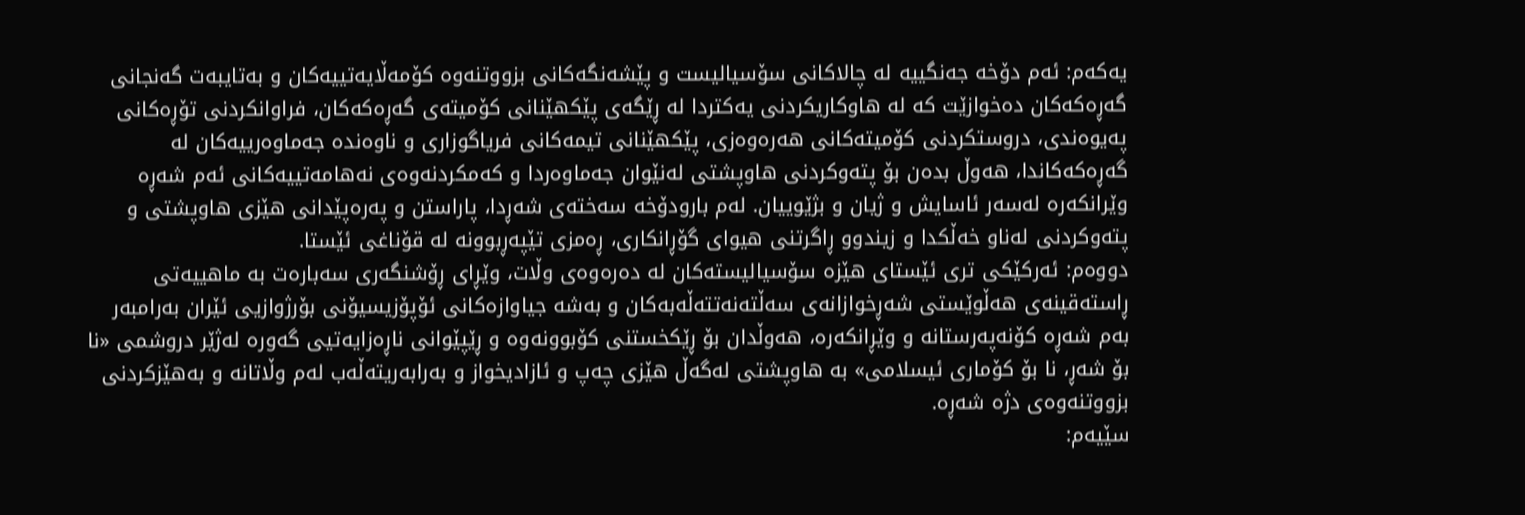یەکەم: ئەم دۆخە جەنگییە لە چالاکانی سۆسیالیست و پێشەنگەکانی بزووتنەوە کۆمەڵایەتییەکان و بەتایبەت گەنجانی گەڕەکەکان دەخوازێت کە لە هاوکاریکردنی یەکتردا لە ڕێگەی پێکهێنانی کۆمیتەی گەڕەکەکان، فراوانکردنی تۆڕەکانی پەیوەندی، دروستکردنی کۆمیتەکانی هەرەوەزی، پێکهێنانی تیمەکانی فریاگوزاری و ناوەندە جەماوەرییەکان لە گەڕەکەکاندا، هەوڵ بدەن بۆ پتەوکردنی هاوپشتی لەنێوان جەماوەردا و کەمکردنەوەی نەهامەتییەکانی ئەم شەڕە وێرانکەرە لەسەر ئاسایش و ژیان و بژێوییان. لەم بارودۆخە سەختەی شەڕدا، پاراستن و پەرەپێدانی هێزی هاوپشتی و پتەوکردنی لەناو خەڵکدا و زیندوو ڕاگرتنی هیوای گۆڕانکاری، ڕەمزی تێپەڕبوونە لە قۆناغی ئێستا.
دووەم: ئەرکێکی تری ئێستای هێزە سۆسیالیستەکان لە دەرەوەی وڵات، وێڕای ڕۆشنگەری سەبارەت بە ماهییەتی ڕاستەقینەی هەڵوێستی شەڕخوازانەی سەڵتەنەتتەڵەبەکان و بەشە جیاوازەکانی ئۆپۆزیسیۆنی بۆرژوازیی ئێران بەرامبەر بەم شەڕە کۆنەپەرستانە و وێڕانکەرە، هەوڵدان بۆ ڕێکخستنی کۆبوونەوە و ڕێپێوانی ناڕەزایەتیی گەورە لەژێر دروشمی «نا بۆ شەڕ، نا بۆ کۆماری ئیسلامی» بە هاوپشتی لەگەڵ هێزی چەپ و ئازادیخواز و بەرابەریتەڵەب لەم وڵاتانە و بەهێزکردنی بزووتنەوەی دژە شەڕە.
سێیەم: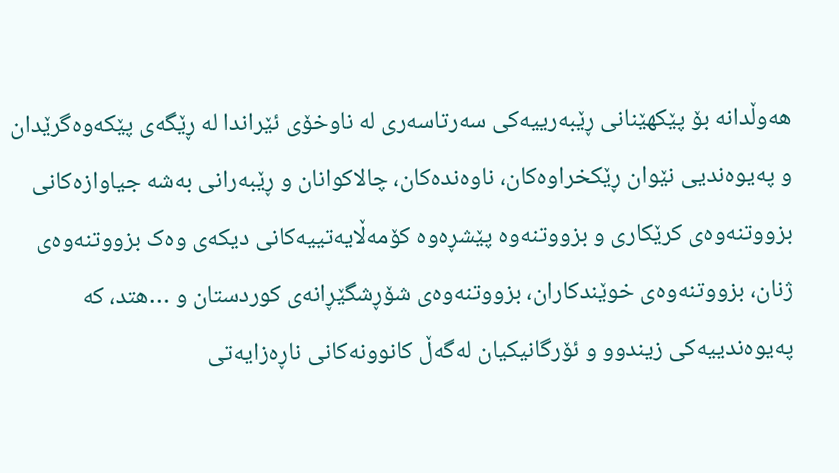هەوڵدانە بۆ پێکهێنانی ڕێبەرییەکی سەرتاسەری لە ناوخۆی ئێراندا لە ڕێگەی پێکەوەگرێدان و پەیوەندیی نێوان ڕێکخراوەکان، ناوەندەکان، چالاکوانان و ڕێبەرانی بەشە جیاوازەکانی بزووتنەوەی کرێکاری و بزووتنەوە پێشڕەوە کۆمەڵایەتییەکانی دیکەی وەک بزووتنەوەی ژنان، بزووتنەوەی خوێندکاران، بزووتنەوەی شۆڕشگێڕانەی کوردستان و …هتد، کە پەیوەندییەکی زیندوو و ئۆرگانیکیان لەگەڵ کانوونەکانی ناڕەزایەتی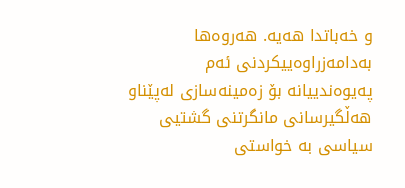و خەباتدا هەیە. هەروەها بەدامەزراوەییکردنی ئەم پەیوەندییانە بۆ زەمینەسازی لەپێناو هەڵگیرسانی مانگرتنی گشتیی سیاسی بە خواستی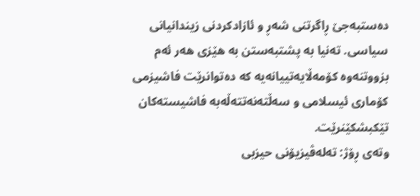دەستبەجێ ڕاگرتنی شەڕ و ئازادکردنی زیندانیانی سیاسی. تەنیا بە پشتبەستن بە هێزی هەر ئەم بزووتنەوە کۆمەڵایەتییانەیە کە دەتوانرێت فاشیزمی کۆماری ئیسلامی و سەڵتەنەتتەڵەبە فاشیستەکان تێکبشکێنرێت.
وتەی ڕۆژ: تەلەڤیزیۆنی حیزبی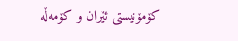کۆمۆنیستی ئێران و کۆمەڵە